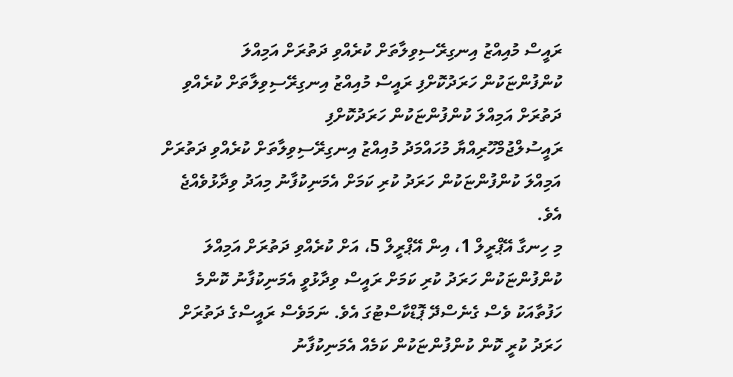ރައީސް މުއިއްޒު އިނގިރޭސިވިލާތަށް ކުރެއްވި ދަތުރަށް އަމިއްލަ ކުންފުންޏަކުން ހަރަދުކޮށްފި ރައީސް މުއިއްޒު އިނގިރޭސިވިލާތަށް ކުރެއްވި ދަތުރަށް އަމިއްލަ ކުންފުންޏަކުން ހަރަދުކޮށްފި
ރައީސުލްޖުމްހޫރިއްޔާ މުހައްމަދު މުއިއްޒު އިނގިރޭސިވިލާތަށް ކުރެއްވި ދަތުރަށް އަމިއްލަ ކުންފުންޏަކުން ހަރަދު ކުރި ކަމަށް އެމަނިކުފާނު މިއަދު ވިދާޅުވެއްޖެ އެވެ.
މި ހިނގާ އޭޕްރީލް 1، އިން އޭޕްރީލް 5، އަށް ކުރެއްވި ދަތުރަށް އަމިއްލަ ކުންފުންޏަކުން ހަރަދު ކުރި ކަމަށް ރައީސް ވިދާޅުވީ އެމަނިކުފާނު ކޮންމެ ހަފުތާއަކު ވެސް ގެނެސްދޭ ޕޮޑްކާސްޓުގަ އެވެ. ނަމަވެސް ރައީސްގެ ދަތުރަށް ހަރަދު ކުރީ ކޮން ކުންފުންޏަކުން ކަމެއް އެމަނިކުފާނު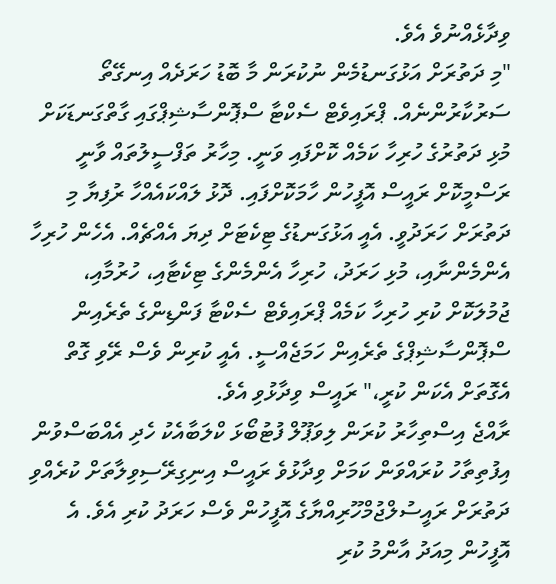ވިދާޅެއްނުވެ އެވެ.
"މި ދަތުރަށް އަޅުގަނޑުމެން ނުކުރަން މާ ބޮޑު ހަރަދެއް އިނގޭތޯ ސަރުކާރުންނެއް. ޕްރައިވެޓް ސެކްޓާ ސްޕޮންސާޝިޕްގައި ގާތްގަނޑަކަށް މުޅި ދަތުރުގެ ހުރިހާ ކަމެއް ކޮށްފައި ވަނީ. މިހާރު ތަފްސީލުތައް ވާނީ ރަސްމީކޮށް ރައީސް އޮފީހުން ހާމަކޮށްފައި. ދޮޅު ލައްކައެއްހާ ރުފިޔާ މި ދަތުރަށް ހަރަދުވީ. އެއީ އަޅުގަނޑުގެ ޓިކެޓަށް ދިޔަ އެއްޗެއް. އެހެން ހުރިހާ އެންމެންނާއި، މުޅި ހަރަދު، ހުރިހާ އެންމެންގެ ޓިކެޓާއި، ހުރުމާއި، ޖުމުލަކޮށް ކުރި ހުރިހާ ކަމެއް ޕްރައިވެޓް ސެކްޓާ ފަންޑިންގެ ތެރެއިން ސްޕޮންސާޝިޕްގެ ތެރެއިން ހަމަޖެއްސީ. އެއީ ކުރިން ވެސް ރޭވި ގޮތް އެގޮތަށް އެކަން ކުރީ،" ރައީސް ވިދާޅުވި އެވެ.
ރާއްޖެ އިސްތިހާރު ކުރަން ލިވަޕޫލް ފުޓުބޯޅަ ކްލަބާއެކު ހެދި އެއްބަސްވުން އިފުތިތާހު ކުރައްވަން ކަމަށް ވިދާޅުވެ ރައީސް އިނިގިރޭސިވިލާތަށް ކުރެއްވި ދަތުރަށް ރައީސުލްޖުމްހޫރިއްޔާގެ އޮފީހުން ވެސް ހަރަދު ކުރި އެވެ. އެ އޮފީހުން މިއަދު އާންމު ކުރި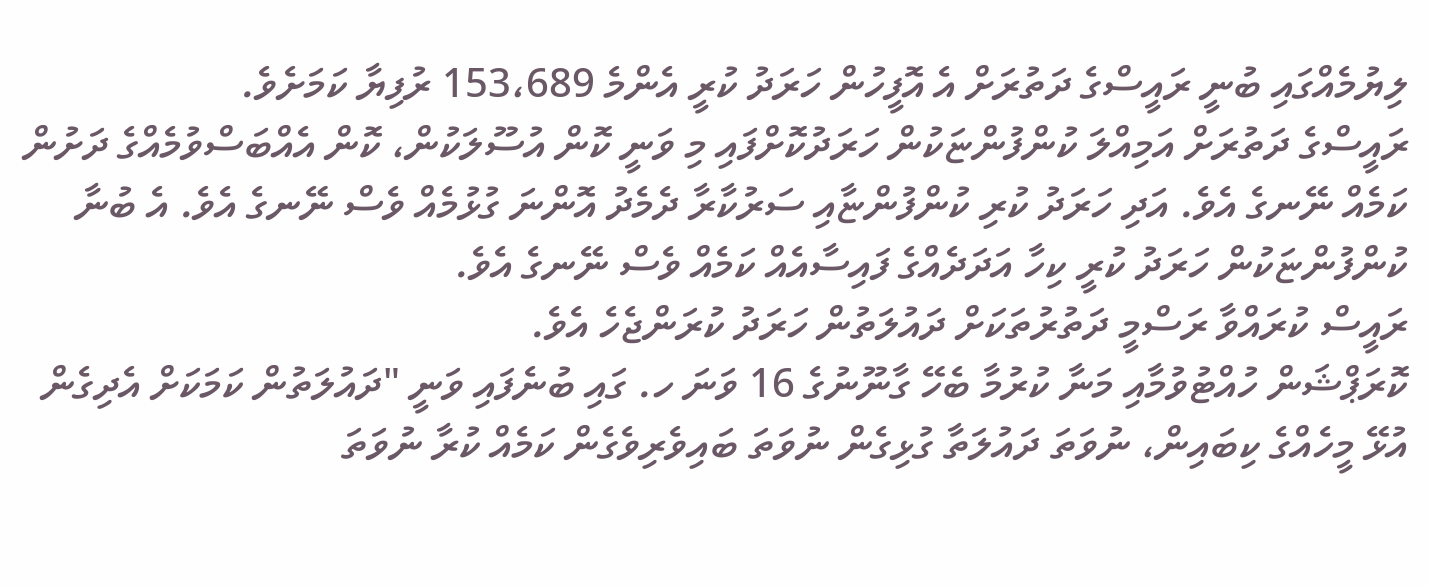ލިޔުމެއްގައި ބުނީ ރައީސްގެ ދަތުރަށް އެ އޮފީހުން ހަރަދު ކުރީ އެންމެ 153،689 ރުފިޔާ ކަމަށެވެ.
ރައީސްގެ ދަތުރަށް އަމިއްލަ ކުންފުންޏަކުން ހަރަދުކޮށްފައި މި ވަނީ ކޮން އުސޫލަކުން، ކޮން އެއްބަސްވުމެއްގެ ދަށުން ކަމެއް ނޭނގެ އެވެ. އަދި ހަރަދު ކުރި ކުންފުންޏާއި ސަރުކާރާ ދެމެދު އޮންނަ ގުޅުމެއް ވެސް ނޭނގެ އެވެ. އެ ބުނާ ކުންފުންޏަކުން ހަރަދު ކުރީ ކިހާ އަދަދެއްގެ ފައިސާއެއް ކަމެއް ވެސް ނޭނގެ އެވެ.
ރައީސް ކުރައްވާ ރަސްމީ ދަތުރުތަކަށް ދައުލަތުން ހަރަދު ކުރަންޖެހެ އެވެ.
ކޮރަޕްޝަން ހުއްޓުވުމާއި މަނާ ކުރުމާ ބެހޭ ގާނޫނުގެ 16 ވަނަ ހ. ގައި ބުނެފައި ވަނީ "ދައުލަތުން ކަމަކަށް އެދިގެން އުޅޭ މީހެއްގެ ކިބައިން، ނުވަތަ ދައުލަތާ ގުޅިގެން ނުވަތަ ބައިވެރިވެގެން ކަމެއް ކުރާ ނުވަތަ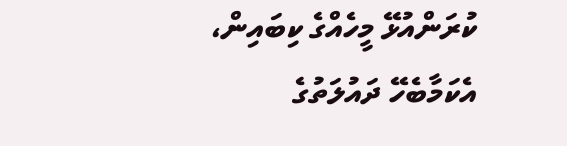ކުރަންއުޅޭ މީހެއްގެ ކިބައިން، އެކަމާބެހޭ ދައުލަތުގެ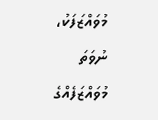މުވައްޒަފަކު، ނުވަތަ މުވައްޒަފެއްގެ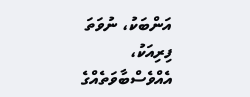އަންބަކު، ނުވަތަ ފިރިއަކު، އެއްވެސްބާވަތެއްގެ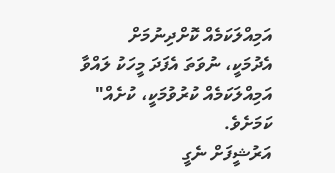އަމިއްލަކަމެއް ކޮށްދިނުމަށް އެދުމަކީ، ނުވަތަ އެފަދަ މީހަކު ލައްވާ އަމިއްލަކަމެއް ކުރުވުމަކީ، ކުށެއް" ކަމަށެވެ.
އަރުޝީފަށް ނެގީ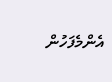އެންމެފަހުން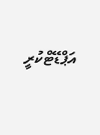އަޕްޑޭޓްކުރީ